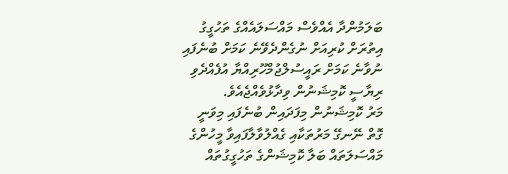ބަލަމުންދާ އެއްވެސް މައްސަލައެއްގެ ތަހުގީގު އިތުރަށް ކުރިއަށް ނުގެންދެވޭނެ ކަމަށް ބުނެފައި ނުވާނެ ކަމަށް ރައީސުލްޖުމްހޫރިއްޔާ އުފެއްދެވި ރިޔާސީ ކޮމިޝަނުން ވިދާޅުވެއްޖެއެވެ.
މަރު ކޮމިޝަނުން މިފަދައިން ބުނެފައި މިވަނީ ގޮތް ނޭނގޭ މަރުތަކާއި ގެއްލުވާލާފައިވާ މީހުންގެ މައްސަލަތައް ބަލާ ކޮމިޝަންގެ ތަހުގީގުތައް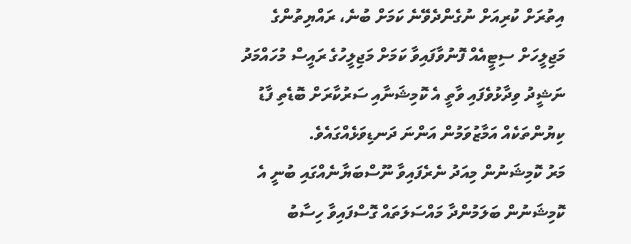އިތުރަށް ކުރިއަށް ނުގެންދެވޭނެ ކަމަށް ބުނެ، ރައްޔިތުންގެ މަޖިލީހަށް ސިޓީއެއް ފޮނުވާފައިވާ ކަމަށް މަޖިލީހުގެ ރައީސް މުހައްމަދު ނަޝީދު ވިދާޅުވެފައި ވާތީ އެ ކޮމިޝަނާއި ސަރުކާރަށް ބޮޑެތި ފާޑު ކިޔުންތަކެއް އަމާޒުވަމުން އަންނަ ދަނޑިވަޅެއްގައެވެ.
މަރު ކޮމިޝަނުން މިއަދު ނެރެފައިވާ ނޫސްބަޔާނެއްގައި ބުނީ އެ ކޮމިޝަނުން ބަލަމުންދާ މައްސަލަތައް ގޮސްފައިވާ ހިސާބު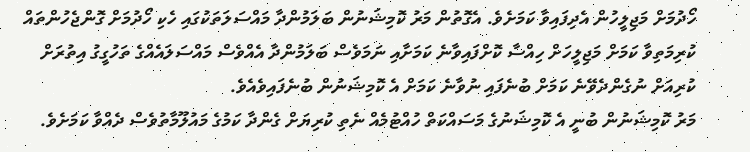ހޯދުމަށް މަޖިލީހުން އެދިފައިވާ ކަމަށެވެ. އެގޮތުން މަރު ކޮމިޝަނުން ބަލަމުންދާ މައްސަލަތަކުގައި ހެކި ހޯދުމަށް ގޮންޖެހުންތައް ކުރިމަތިވާ ކަމަށް މަޖިލީހަށް ހިއްސާ ކޮށްފައިވާނެ ކަމަށާއި ނަމަވެސް ބަލަމުންދާ އެއްވެސް މައްސަލައެއްގެ ތަހުގީގު އިތުރަށް ކުރިއަށް ނުގެންދެވޭނެ ކަމަށް ބުނެފައި ނުވާނެ ކަމަށް އެ ކޮމިޝަނުން ބުނެފައިވެއެވެ.
މަރު ކޮމިޝަނުން ބުނީ އެ ކޮމިޝަނުގެ މަސައްކަތް ހުއްޓުމެއް ނެތި ކުރިޔަށް ގެންދާ ކަމުގެ މައުލޫމާތުވެސް ދެއްވާ ކަމަށެވެ.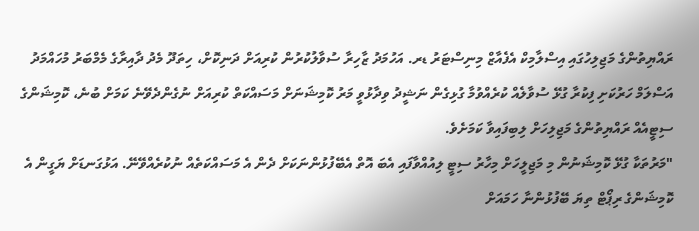ރައްޔިތުންގެ މަޖިލިހުގައި އިސްލާމިކް އެފެއާޒް މިނިސްޓަރު ޑރ. އަހުމަދު ޒާހިރާ ސުވާލުކުރުން ކުރިއަށް ދަނިކޮށް، ހިތަދޫ މެދު ދާއިރާގެ މެމްބަރު މުހައްމަދު އަސްލަމް ހަރުކަށި ފިކުރާ ގުޅޭ ސުވާލެއް ކުރެއްވުމާ ގުޅިގެން ނަޝީދު ވިދާޅުވީ މަރު ކޮމިޝަނަށް މަސައްކަތް ކުރިއަށް ނުގެންދެވޭނެ ކަމަށް ބުނެ، ކޮމިޝަންގެ ސިޓީއެއް ރައްޔިތުންގެ މަޖިލިހަށް ލިބިފައިވާ ކަމަށެވެ.
"މަރުތަކާ ގުޅޭ ކޮމިޝަނުން މި މަޖިލީހަށް މިހާރު ސިޓީ ލިއުއްވާފައި އެބަ އޮތް އެބޭފުޅުންނަކަށް ދެން އެ މަސައްކަތެއް ނުކުރެއްވޭނޭ. އަޅުގަނޑަށް ޔަގީން އެ ކޮމިޝަންގެ ރިޕޯޓް ތިޔަ ބޭފުޅުންނާ ހަމައަށް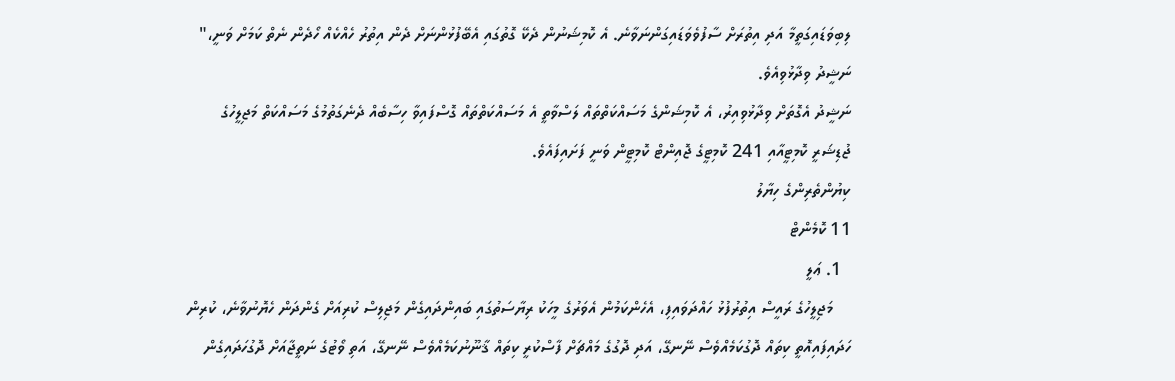ލިބިވަޑައިގަތީމާ އަދި އިތުރަށް ސާފުވެވަޑައިގަންނަވާނެ. އެ ކޮމިޝަނުން ދެކޭ ގޮތުގައި އެބޭފުޅުންނަށް ދެން އިތުރު ހެއްކެއް ހޯދެން ނެތް ކަމަށް ވަނީ،" ނަޝީދު ވިދާޅުވިއެވެ.
ނަޝީދު އެގޮތަށް ވިދާޅުވިއިރު، އެ ކޮމިޝަންގެ މަސައްކަތްތައް ލަސްވާތީ އެ މަސައްކަތްތައް ގޮސްފައިވާ ހިސާބެއް ދެނެގަތުމުގެ މަސައްކަތް މަޖިލީހުގެ ޖުޑިޝަރީ ކޮމިޓީއާއި 241 ކޮމިޓީގެ ޖޮއިންޓް ކޮމިޓީން ވަނީ ފަށައިފައެވެ.
ކިޔުންތެރިންގެ ހިޔާލު
11 ކޮމެންޓް
  1. ޢަލީ
    މަޖިލީހުގެ ރައީސް އިތުރުފުޅު ހައްދަވައިފި، އެހެންކަމުން އެވަރުގެ މީހަކު ރިޔާސަތުގައި ބައިންދައިގެން މަޖިލިސް ކުރިއަށް ގެންދަން ހެޔޮނުވާނެ، ކުރިން ހަދައިފައިއޮތީ ކިތައް ދޮގުކަމެއްވެސް ނޭނގޭ، އަދި ދޮގުގެ މައްޗަށް ފާސްކުރީ ކިތައް ޤާނޫނުކަމެއްވެސް ނޭނގޭ، އަތި ވޯޓުގެ ނަތީޖާއަށް ދޮގުހަދައިގެން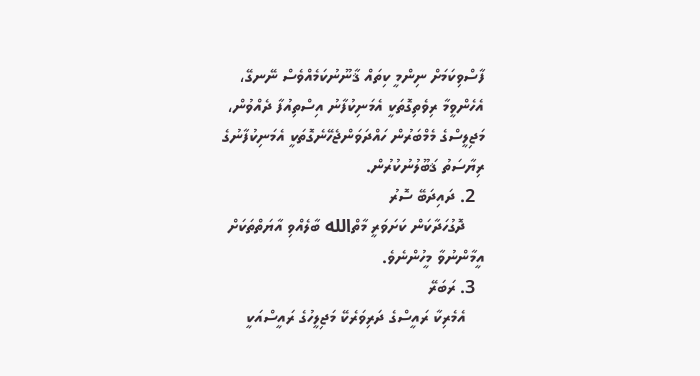ފާސްވިކަމަށް ނިންމީ ކިތައް ޤާނޫނުކަމެއްވެސް ނޭނގޭ، އެހެންވީމާ ރިވެތިގޮތަކީ އެމަނިކުފާނު އިސްތިއުފާ ދެއްވުން، މަޖިލީސްގެ މެމްބަރުން ހައްދަވަންޖެހޭނެގޮތަކީ އެމަނިކުފާނުގެ ރިޔާސަތު ޤަބޫލުނުކުރުން.
  2. ދައިދަބޭ ސޮރު
    ދޮގުހަދާކަން ކަށަވަރީ މާތްالله ބާލެއްވި އާޔަތްތަކަށް އީމާންނުވާ މީހުންނެވެ.
  3. ރަބަރޭ
    އެމެރިކާ ރައީސްގެ ދަރިވަރެކޭ މަޖިލީހުގެ ރައީސްއަކީ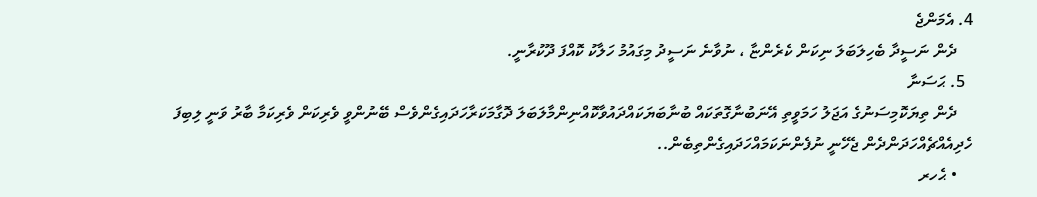4. އެމަންޖެ
    ދެން ނަސީދާ ބެހިލަބަލަ ނިކަން ކެރެންޏާ ، ނުވާނެ ނަސީދު މިގައުމު ހަލާކު ކޮއްފަ ދޫކުރާނީ.
  5. ޙަސަނާ
    ދެން ތިޔަކޮމިސަނުގެ އަޖަލު ހަމަވީތި އޭނަބުނާގޮތަކައް ބުނާބަޔަކައްދައުވާކޮއްނިންމާލަބަލަ ދޮގާމަކަރާހަދައިގެންވެސް ބޭނުންވީ ވެރިކަން ވެރިކަމާ ބާރު ވަނީ ލިބިފަ ހެދިއެއްޗެއްހަދަންދެން ޖެހޭނީ ނުފެންނަކަމައްހަދައިގެންތިބެން..
    • ޙެހރ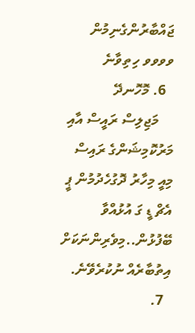ޖައްބާރުންގެނިމުން ވވވވ ހިތިވާނެ
  6. މޮހޮނދޭ
    މަޖިލިސް ރައީސް އާއި މަރުކޮމިޝަންގެ ރައިސް މިއީ މިހާރު ދޮގުހެދުމުން ޕީ އެޗް ޑީ ގަ އުޅުއްވާ ބޭފުޅުން..މިވެރިންނަކަށް އިތުބާރެއް ނުކުރެވޭނެ.
  7.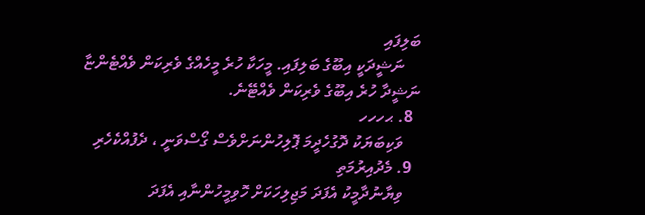ބަލިފައި
    ނަޝީދަކީ އިބޫގެ ބަލިފައި. މީހަކާ ހުރެ މީހެއްގެ ވެރިކަން ވެއްޓެންޏާ ނަޝީދާ ހުރެ އިބޫގެ ވެރިކަން ވެއްޓޭނެ.
  8. ޙހހހ
    ވަކިބަޔަކު ދޮގުހެދީމަ ޕޮލިހުންނަށްވެސް ގޯސްވަނީ ، ދެފުއްކެހެރި
  9. މެދުއިރުމަތި
    ވިޔާނުދާމީކު އެފަދަ މަޖިލިހަކަށް ހޮވިމީހުންނާއި އެފަދަ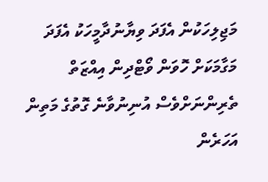މަޖިލިހަކުން އެފަދަ ވިޔާނުދާމީހަކު އެފަދަ މަގާމަކަށް ހޮވަން ވޯޓްދިން އިއްޒަތް ތެރިންނަށްވެސް އުނިނުވާނެ ގޮތުގެ މަތިން އަހަރެން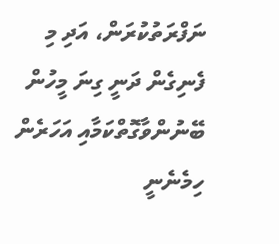ނަފްރަތުކުރަން، އަދި މި ފެނިގެން ދަނީ ގިނަ މީހުން ބޭނުންވާގޮތްކަމާއި އަހަރެން ހިމެނެނީ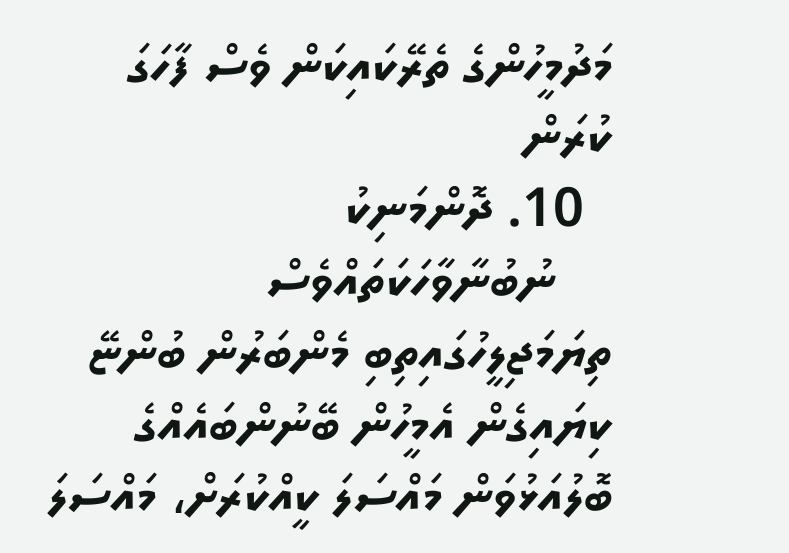މަދުމީހުންގެ ތެރޭކައިކަން ވެސް ފާހަގަ ކުރަން
  10. ދޮންމަނިކު
    ނުބުނާވާހަކަތައްވެސް ތިޔަމަޖިލީހުގައިތިބި މެންބަރުން ބުންޏޭ ކިޔައިގެން އެމީހުން ބޭނުންބައެއްގެ ބޮލުއަޅުވަން މައްސަލަ ކީއްކުރަށް، މައްސަލަ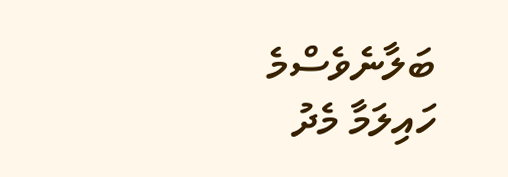ބަލާނެވެސްމެ ހައިލަމާ މެދު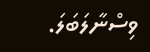ވިސްނާލަބަލަ.